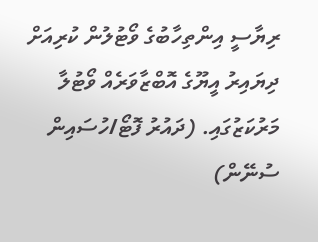ރިޔާސީ އިންތިހާބުގެ ވޯޓުލުން ކުރިއަށް ދިޔައިރު އީޔޫގެ އޮބްޒާވަރެއް ވޯޓުލާ މަރުކަޒުގައި. (ދައުރު ފޮޓޯ/ހުސައިން ސުނޭން)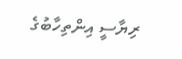ރިޔާސީ އިންތިހާބުގެ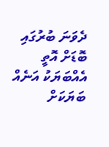ދެވަނަ ބުރުގައި ބޮޑަށް އޮތީ އެއްބަޔަކު އަނެއް ބަޔަކަށް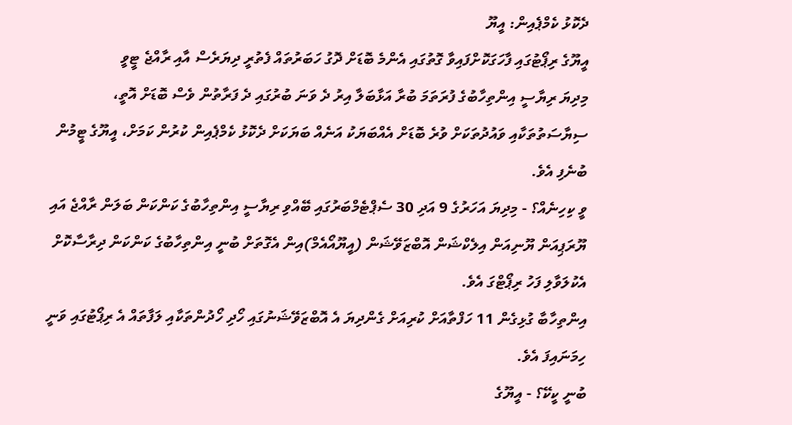ދެކޮޅު ކެމްޕެއިން: އީޔޫ
އީޔޫގެ ރިޕޯޓުގައި ފާހަގަކޮށްފައިވާ ގޮތުގައި އެންމެ ބޮޑަށް ދޮގު ހަބަރުތައް ފެތުރީ ދިޔަރެސް އާއި ރާއްޖެ ޓީވީ
މިދިޔަ ރިޔާސީ އިންތިހާބުގެ ފުރަތަމަ ބުރާ އަޅާބަލާ އިރު ދެ ވަނަ ބުރުގައި ދެ ފަރާތުން ވެސް ބޮޑަށް އޮތީ، ސިޔާސަތުތަކާއި ވައުދުތަކަށް ވުރެ ބޮޑަށް އެއްބަޔަކު އަނެއް ބަޔަކަށް ދެކޮޅު ކެމްޕެއިން ކުރުން ކަމަށް، އީޔޫގެ ޓީމުން ބުނެފި އެވެ.
ވީ ކިހިނެއް؟ - މިދިޔަ އަހަރުގެ 9 އަދި 30 ސެޕްޓެމްބަރުގައި ބޭއްވި ރިޔާސީ އިންތިހާބުގެ ކަންކަން ބަލަން ރާއްޖެ އައި ޔޫރަޕިއަން ޔޫނިއަން އިލެކްޝަން އޮބްޒަވޭޝަން (އީޔޫއޯއެމް)އިން އެގޮތަށް ބުނީ އިންތިހާބުގެ ކަންކަން ދިރާސާކޮށް އެކުލަވާލި ފަހު ރިޕޯޓްގަ އެވެ.
އިންތިހާބާ ގުޅިގެން 11 ހަފްތާއަށް ކުރިއަށް ގެންދިޔަ އެ އޮބްޒަވޭޝަނުގައި ހޯދި ހޯދުންތަކާއި ލަފާތައް އެ ރިޕޯޓުގައި ވަނީ ހިމަނައިފަ އެވެ.
ބުނީ ކީކޭ؟ - އީޔޫގެ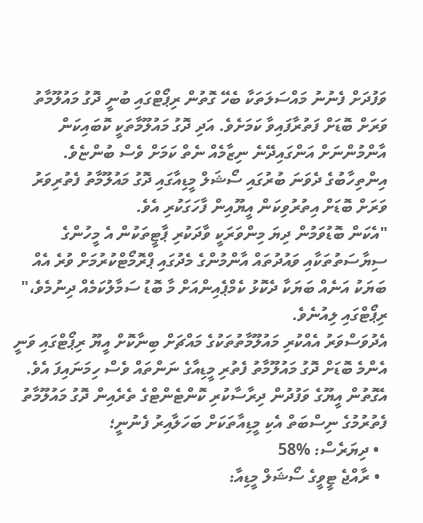ވަފުދަށް ފެނުނު މައްސަލަތަކާ ބެހޭ ގޮތުން ރިޕޯޓްގައި ބުނީ ދޮގު މައުލޫމާތު ވަރަށް ބޮޑަށް ފަތުރާފައިވާ ކަމަށެވެ. އަދި ދޮގު މައުލޫމާތަކީ ކޮބައިކަން އާންމުންނަށް އަންގައިދޭނެ ނިޒާމެއް ނެތް ކަމަށް ވެސް ބުންޏެވެ.
އިންތިހާބުގެ ދެވަނަ ބުރުގައި ސޯޝަލް މީޑިއާގައި ދޮގު މައުލޫމާތު ފެތުރިވަރު ވަރަށް ބޮޑަށް އިތުރުވިކަން އީޔޫއިން ފާހަގަކުރި އެވެ.
"އެކަން ބޮޑުވަމުން ދިޔަ މިންވަރަކީ ވާދަކުރި ޕާޓީތަކުން އެ މީހުންގެ ސިޔާސަތުތަކާއި ވައުދުތައް އާންމުންގެ މެދުގައި ޕްރޮމޯޓްކުރުމަށް ވުރެ އެއް ބަޔަކު އަނެއް ބަޔަކާ ދެކޮޅު ކެމްޕެއިންއަށް މާ ބޮޑު ސަމާލުކަމެއް ދިނުމެވެ،" ރިޕޯޓްގައި ލިއުނެވެ.
އެދުވަސްވަރު އެއްކުރި މައުލޫމާތުތަކުގެ މައްޗަށް ބިނާކޮށް އީޔޫ ރިޕޯޓްގައި ވަނީ އެންމެ ބޮޑަށް ދޮގު މައުލޫމާތު ފެތުރި މީޑިއާގެ ނަންތައް ވެސް ހިމަނައިފަ އެވެ. އެގޮތުން އީޔޫގެ ވަފުދުން ދިރާސާކުރި ކޮންޓެންޓްގެ ތެރެއިން ދޮގު މައުލޫމާތު ފެތުރުމުގެ ނިސްބަތް އެކި މީޑިއާތަކަށް ބަހަލާއިރު ފެނުނީ؛
  • ދިޔަރެސް: %58
  • ރާއްޖެ ޓީވީގެ ސޯޝަލް މީޑިއާ: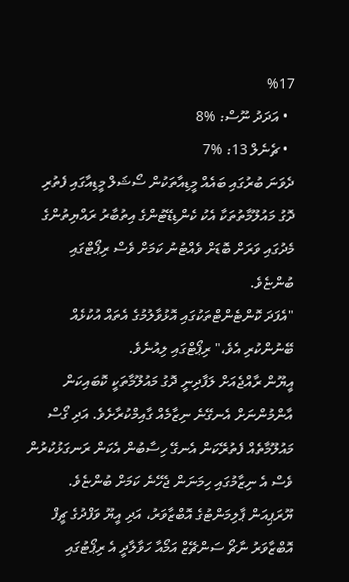%17
  • އަދަދު ނޫސް: %8
  • ޗެނެލް 13: %7
ދެވަނަ ބުރުގައި ބައެއް މީޑިއާތަކުން ސޯޝަލް މީޑިއާގައި ފެތުރި ދޮގު މައުލޫމާތުތަކާ އެކު ކެންޑިޑޭޓުންގެ އިތުބާރު ރައްޔިތުންގެ މެދުގައި ވަރަށް ބޮޑަށް ވެއްޓުނު ކަމަށް ވެސް ރިޕޯޓްގައި ބުންޏެވެ.
"އެފަދަ ކޮންޓެންޓްތަކުގައި އޮޅުވާލުމުގެ އެތައް އުކުޅެއް ބޭނުންކުރި އެވެ،" ރިޕޯޓްގައި ލިއުނެވެ.
އީޔޫން ރާއްޖެއަށް ލަފާދިނީ ދޮގު މައުލޫމާތަކީ ކޮބައިކަން އާންމުންނަށް އެނގޭނެ ނިޒާމެއް ގާއިމްކުރާށެވެ. އަދި ގޯސް މައުލޫމާތެއް ފެތުރޭކަން އެނގޭ ހިސާބުން އެކަން ރަނގަޅުކުރުން ވެސް އެ ނިޒާމުގައި ހިމަނަން ޖެހޭނެ ކަމަށް ބުންޏެވެ.
ޔޫރަޕިއަން ޕާލިމަންޓުގެ އޮބްޒާވަރު، އަދި އީޔޫ ވަފްދުގެ ޗީފް އޮބްޒާވަރު ނާޗޯ ސަންޗޭޒް އަމޯއާ ހަވާލާދީ އެ ރިޕޯޓުގައި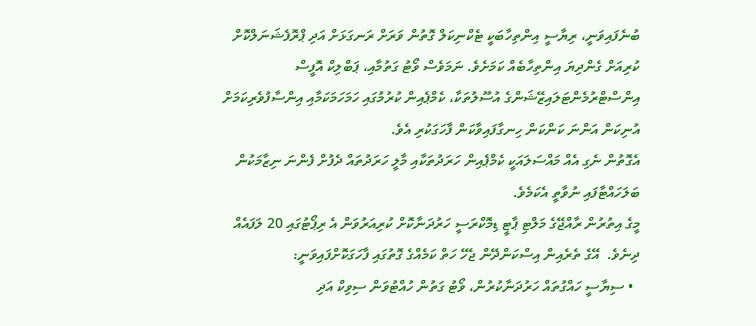ބުނެފައިވަނީ، ރިޔާސީ އިންތިހާބަކީ ޓެކްނިކަލް ގޮތުން ވަރަށް ރަނގަޅަށް އަދި ޕްރޮފެޝަނަލްކޮށް ކުރިއަށް ގެންދިޔަ އިންތިހާބެއް ކަމަށެވެ. ނަމަވެސް ވޯޓު ގަތުމާއި، ޕަބްލިކް އޮފީސް އިންސްޓްރުމެންޓަލައިޒޭޝަންގެ އުސޫލުތަކާ، ކެމްޕެއިން ކުރުމުގައި ހަމަހަމަކަމާއި އިންސާފުވެރިކަމަށް އުނިކަން އަންނަ ކަންކަން ހިނގާފައިވާކަން ފާހަގަކުރި އެވެ.
އެގޮތުން ނެގި އެއް މައްސަލައަކީ ކެމްޕެއިން ހަރަދުތަކާއި މާލީ ހަރަދުތައް ދެފުށް ފެންނަ ނިޒާމަކުން ބަލަހައްޓާފައި ނުވާތީ އެކަމެވެ.
މީގެ އިތުރުން ރާއްޖޭގެ މަލްޓި ޕާޓީ ޑިމޮކްރަސީ ހަރުދަނާކޮށް ކުރިއަރުވަން އެ ރިޕޯޓުގައި 20 ލަފައެއް ދިނެވެ.  އޭގެ ތެރެއިން އިސްކަންދޭން ޖެހޭ ހަތް ކަމެއްގެ ގޮތުގައި ފާހަގަކޮށްފައިވަނީ:
  • ސިޔާސީ ހައްގުތައް ހަރުދަނާކުރުން، ވޯޓު ގަތުން ހުއްޓުވަން ސިވިކް އަދި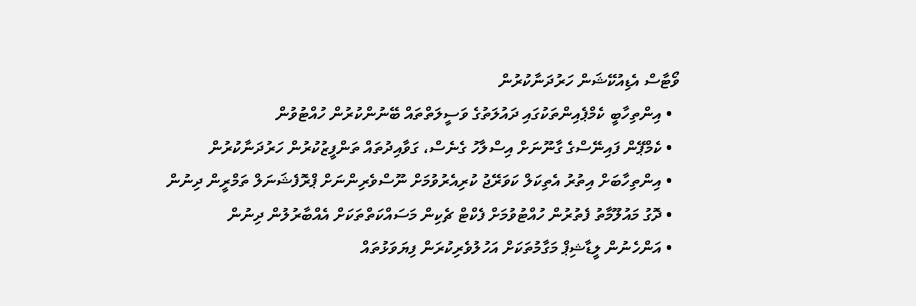ވޯޓާސް އެޑިއުކޭޝަން ހަރުދަނާކުރުން
  • އިންތިހާބީ ކެމްޕެއިންތަކުގައި ދައުލަތުގެ ވަސީލަތްތައް ބޭނުންކުރުން ހުއްޓުވުން
  • ކެމްޕޭން ފައިނޭސްގެ ގާނޫނަށް އިސްލާހު ގެނެސް، ގަވާއިދުތައް ތަންފީޒުކުރުން ހަރުދަނާކުރުން
  • އިންތިހާބަށް އިތުރު އެތިކަލް ކަވަރޭޖު ކުރިއެރުވުމަށް ނޫސްވެރިންނަށް ޕްރޮފެޝަނަލް ތަމްރީން ދިނުން
  • ދޮގު މައުލޫމާތު ފެތުރުން ހުއްޓުވުމަށް ފެކްޓް ޗެކިން މަސައްކަތްތަކަށް އެއްބާރުލުން ދިނުން
  • އަންހެނުން ލީޑާޝިޕް މަގާމުތަކަށް އަހުލުވެރިކުރަން ފިޔަވަޅުތައް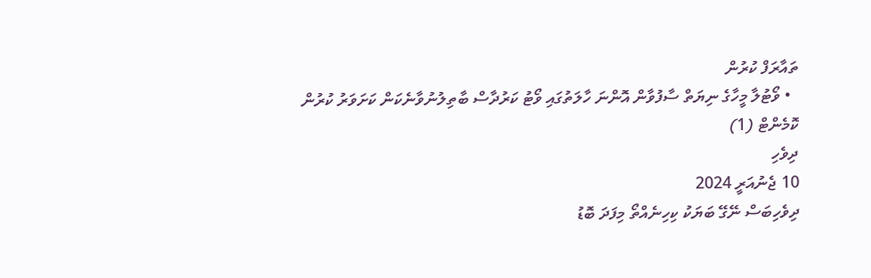ތައާރަފް ކުރުން
  • ވޯޓުލާ މީހާގެ ނިޔަތް ސާފުވާން އޮންނަ ހާލަތުގައި ވޯޓު ކަރުދާސް ބާތިލުނުވާނެކަން ކަށަވަރު ކުރުން
ކޮމެންޓް (1)
ދިވެހި
10 ޖެނުއަރީ 2024
ދިވެހިބަސް ނޭގޭ ބަޔަކު ކިހިނެއްތޯ މިފަދަ ބޮޑު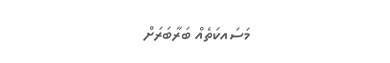މަސައކަތެއް ބަރާބަރަށް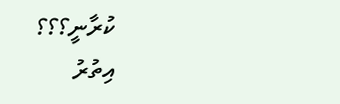ކުރާނީ؟؟؟
އިތުރު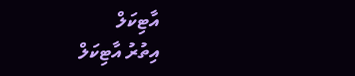އާޓިކަލް
އިތުރު އާޓިކަލް